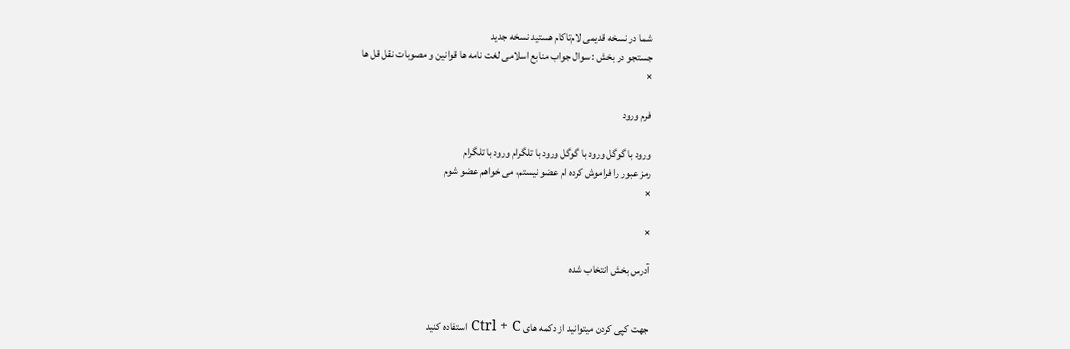شما در نسخه قدیمی لام‌تا‌کام هستید نسخه جدید
جستجو در بخش : سوال جواب منابع اسلامی لغت نامه ها قوانین و مصوبات نقل قل ها
×

فرم ورود

ورود با گوگل ورود با گوگل ورود با تلگرام ورود با تلگرام
رمز عبور را فراموش کرده ام عضو نیستم، می خواهم عضو شوم
×

×

آدرس بخش انتخاب شده


جهت کپی کردن میتوانید از دکمه های Ctrl + C استفاده کنید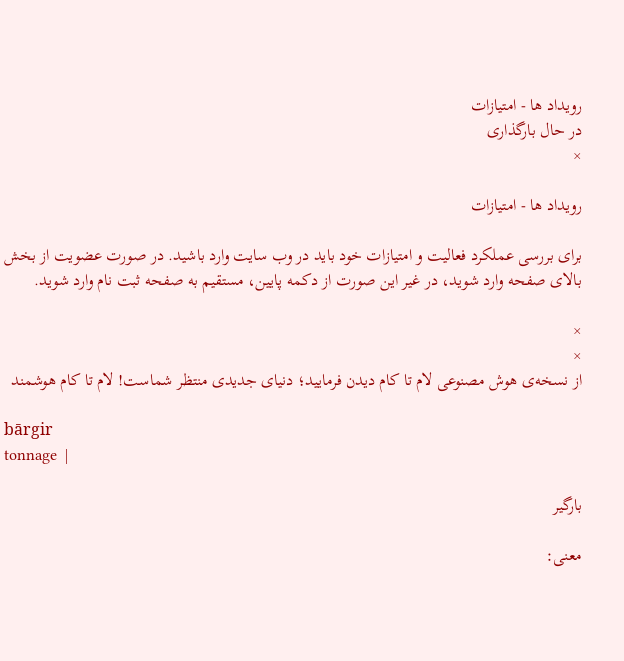رویداد ها - امتیازات
در حال بارگذاری
×

رویداد ها - امتیازات

برای بررسی عملکرد فعالیت و امتیازات خود باید در وب سایت وارد باشید. در صورت عضویت از بخش بالای صفحه وارد شوید، در غیر این صورت از دکمه پایین، مستقیم به صفحه ثبت نام وارد شوید.

×
×
از نسخه‌ی هوش مصنوعی لام تا کام دیدن فرمایید؛ دنیای جدیدی منتظر شماست! لام تا کام هوشمند

bārgir
tonnage  |

بارگیر

معنی: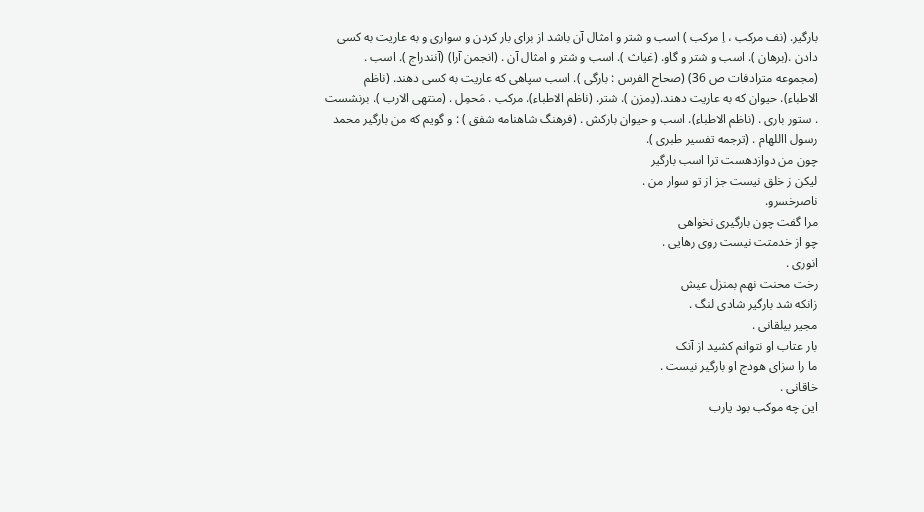بارگیر. (نف مرکب ، اِ مرکب ) اسب و شتر و امثال آن باشد از برای بار کردن و سواری و به عاریت به کسی دادن .(برهان ). اسب و شتر و گاو. (غیاث ). اسب و شتر و امثال آن . (انجمن آرا) (آنندراج ). اسب . (مجموعه مترادفات ص 36) (صحاح الفرس : بارگی ). اسب سپاهی که عاریت به کسی دهند. (ناظم الاطباء). حیوان که به عاریت دهند.(دِمزن ). شتر. (ناظم الاطباء). مرکب . مَحمِل . (منتهی الارب ). برنشست . ستور باری . (ناظم الاطباء). اسب و حیوان بارکش . (فرهنگ شاهنامه شفق ) : و گویم که من بارگیر محمد رسول االلهام . (ترجمه تفسیر طبری ).
چون من دوازدهست ترا اسب بارگیر
لیکن ز خلق نیست جز از تو سوار من .
ناصرخسرو.
مرا گفت چون بارگیری نخواهی
چو از خدمتت نیست روی رهایی .
انوری .
رخت محنت نهم بمنزل عیش
زانکه شد بارگیر شادی لنگ .
مجیر بیلقانی .
بار عتاب او نتوانم کشید از آنک
ما را سزای هودج او بارگیر نیست .
خاقانی .
این چه موکب بود یارب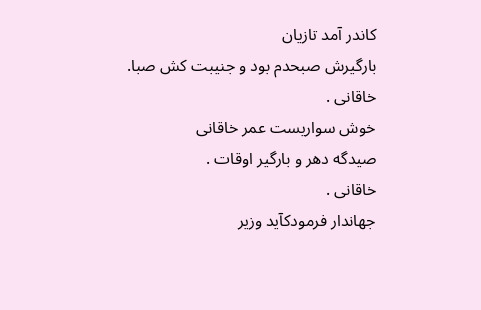کاندر آمد تازیان
بارگیرش صبحدم بود و جنیبت کش صبا.
خاقانی .
خوش سواریست عمر خاقانی
صیدگه دهر و بارگیر اوقات .
خاقانی .
جهاندار فرمودکآید وزیر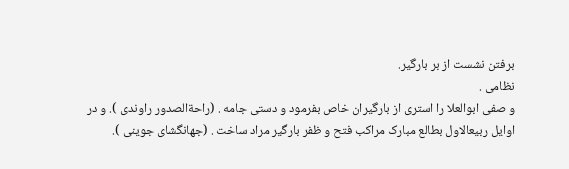برفتن نشست از بر بارگیر.
نظامی .
و صفی ابوالعلا را استری از بارگیران خاص بفرمود و دستی جامه . (راحةالصدور راوندی ). و در اوایل ربیعالاول بطالع مبارک مراکب فتح و ظفر بارگیر مراد ساخت . (جهانگشای جوینی ).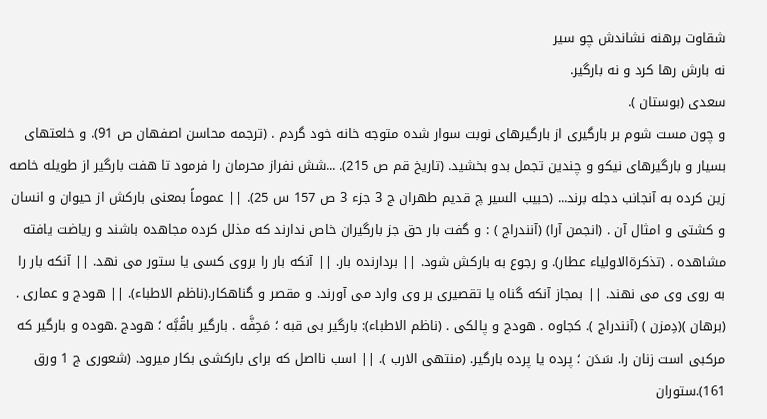شقاوت برهنه نشاندش چو سیر
نه بارش رها کرد و نه بارگیر.
سعدی (بوستان ).
و چون مست شوم بر بارگیری از بارگیرهای نوبت سوار شده متوجه خانه خود گردم . (ترجمه محاسن اصفهان ص 91). و خلعتهای بسیار و بارگیرهای نیکو و چندین تجمل بدو بخشید. (تاریخ قم ص 215). ...شش نفراز محرمان را فرمود تا هفت بارگیر از طویله خاصه زین کرده به آنجانب دجله برند... (حبیب السیر چ قدیم طهران ج 3 جزء 3 ص 157 س 25). || عموماً بمعنی بارکش از حیوان و انسان و کشتی و امثال آن . (انجمن آرا) (آنندراج ) : و گفت بار حق جز بارگیران خاص ندارند که مذلل کرده مجاهده باشند و ریاضت یافته مشاهده . (تذکرةالاولیاء عطار). و رجوع به بارکش شود. || بردارنده بار. || آنکه بار را بروی کسی یا ستور می نهد. || آنکه بار را به روی وی می نهند. || بمجاز آنکه گناه یا تقصیری بر وی وارد می آورند. و مقصر و گناهکار.(ناظم الاطباء). || هودج و عماری . (برهان )(دِمزن ) (آنندراج ). کجاوه . هودج و پالکی . (ناظم الاطباء): بارگیر بی قبه ؛ مَحِفَّه . بارگیر باقُبَّه ؛ هودج .هوده و بارگیر که مرکبی است زنان را. سَدَن ؛ پرده یا پرده بارگیر. (منتهی الارب ). || اسب نااصل که برای بارکشی بکار میرود. (شعوری ج 1 ورق 161).ستوران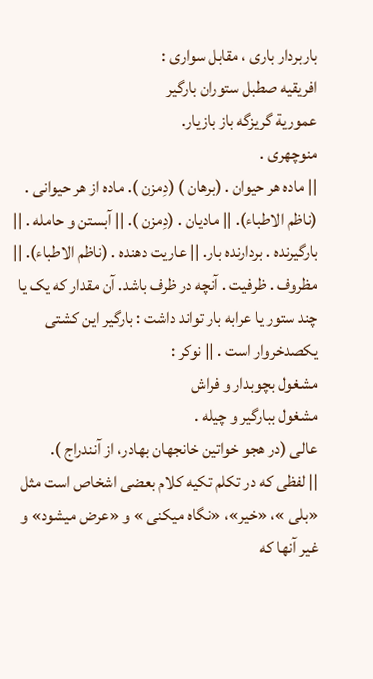باربردار باری ، مقابل سواری :
افریقیه صطبل ستوران بارگیر
عموریة گریزگه باز بازیار.
منوچهری .
|| ماده هر حیوان . (برهان ) (دِمزن ). ماده از هر حیوانی . (ناظم الاطباء). || مادیان . (دِمزن ). || آبستن و حامله . || بارگیرنده . بردارنده بار. || عاریت دهنده . (ناظم الاطباء). || مظروف . ظرفیت . آنچه در ظرف باشد. آن مقدار که یک یا چند ستور یا عرابه بار تواند داشت : بارگیر این کشتی یکصدخروار است . || نوکر :
مشغول بچوبدار و فراش
مشغول ببارگیر و چیله .
عالی (در هجو خواتین خانجهان بهادر، از آنندراج ).
|| لفظی که در تکلم تکیه کلام بعضی اشخاص است مثل «بلی »، «خیر»، «نگاه میکنی » و «عرض میشود» و غیر آنها که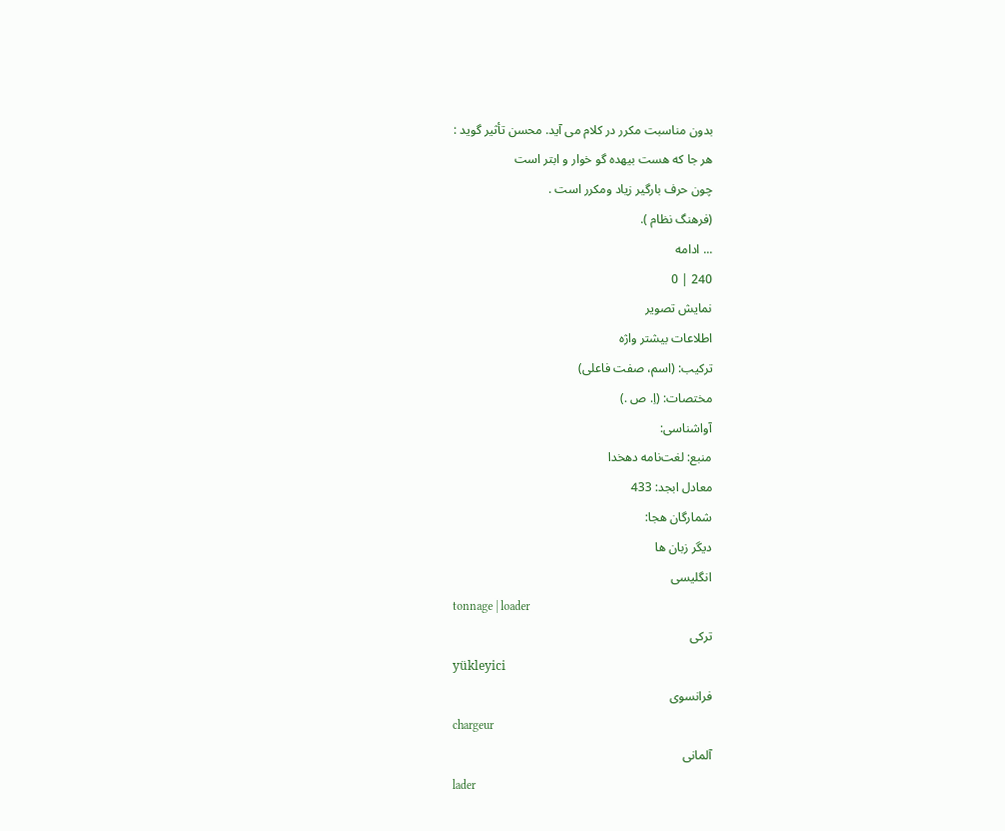بدون مناسبت مکرر در کلام می آید. محسن تأثیر گوید :
هر جا که هست بیهده گو خوار و ابتر است
چون حرف بارگیر زیاد ومکرر است .
(فرهنگ نظام ).
... ادامه
240 | 0
نمایش تصویر
اطلاعات بیشتر واژه
ترکیب: (اسم، صفت فاعلی)
مختصات: (اِ. ص .)
آواشناسی:
منبع: لغت‌نامه دهخدا
معادل ابجد: 433
شمارگان هجا:
دیگر زبان ها
انگلیسی
tonnage | loader
ترکی
yükleyici
فرانسوی
chargeur
آلمانی
lader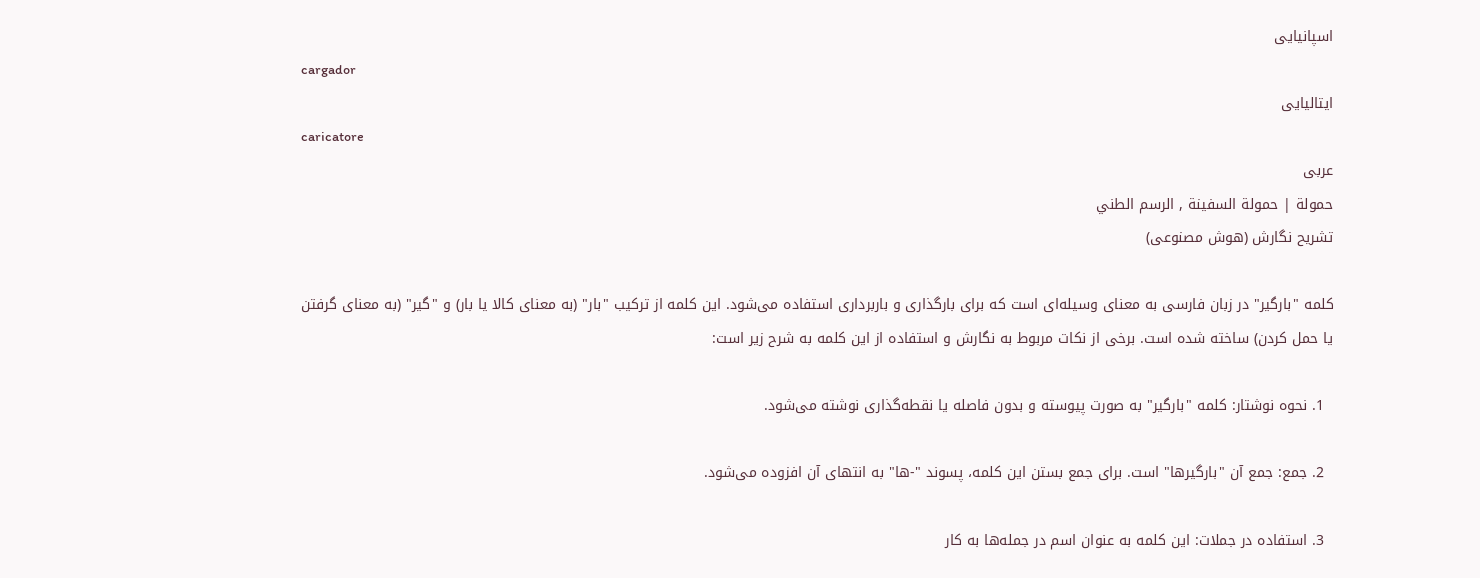اسپانیایی
cargador
ایتالیایی
caricatore
عربی
حمولة | حمولة السفينة , الرسم الطني
تشریح نگارش (هوش مصنوعی)

کلمه "بارگیر" در زبان فارسی به معنای وسیله‌ای است که برای بارگذاری و باربرداری استفاده می‌شود. این کلمه از ترکیب "بار" (به معنای کالا یا بار) و "گیر" (به معنای گرفتن یا حمل کردن) ساخته شده است. برخی از نکات مربوط به نگارش و استفاده از این کلمه به شرح زیر است:

  1. نحوه نوشتار: کلمه "بارگیر" به صورت پیوسته و بدون فاصله یا نقطه‌گذاری نوشته می‌شود.

  2. جمع: جمع آن "بارگیرها" است. برای جمع بستن این کلمه، پسوند "-ها" به انتهای آن افزوده می‌شود.

  3. استفاده در جملات: این کلمه به عنوان اسم در جمله‌ها به کار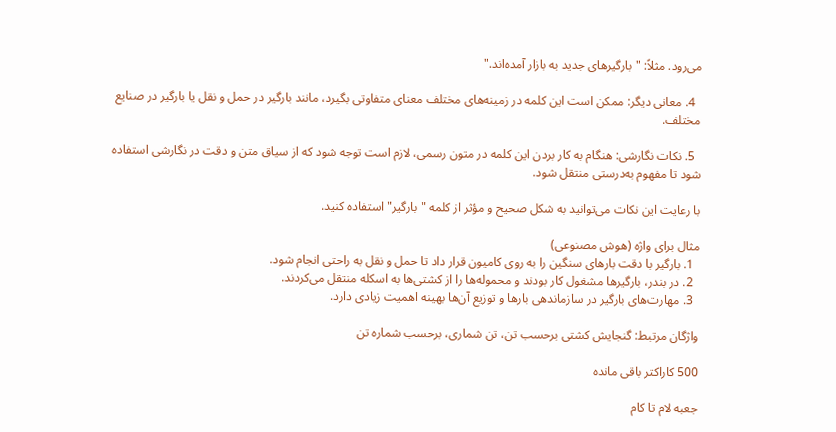می‌رود. مثلاً: "بارگیرهای جدید به بازار آمده‌اند."

  4. معانی دیگر: ممکن است این کلمه در زمینه‌های مختلف معنای متفاوتی بگیرد، مانند بارگیر در حمل و نقل یا بارگیر در صنایع مختلف.

  5. نکات نگارشی: هنگام به کار بردن این کلمه در متون رسمی، لازم است توجه شود که از سیاق متن و دقت در نگارشی استفاده شود تا مفهوم به‌درستی منتقل شود.

با رعایت این نکات می‌توانید به شکل صحیح و مؤثر از کلمه "بارگیر" استفاده کنید.

مثال برای واژه (هوش مصنوعی)
  1. بارگیر با دقت بارهای سنگین را به روی کامیون قرار داد تا حمل و نقل به راحتی انجام شود.
  2. در بندر، بارگیرها مشغول کار بودند و محموله‌ها را از کشتی‌ها به اسکله منتقل می‌کردند.
  3. مهارت‌های بارگیر در سازماندهی بارها و توزیع آن‌ها بهینه اهمیت زیادی دارد.

واژگان مرتبط: گنجایش کشتی برحسب تن، تن شماری، برحسب شماره تن

500 کاراکتر باقی مانده

جعبه لام تا کام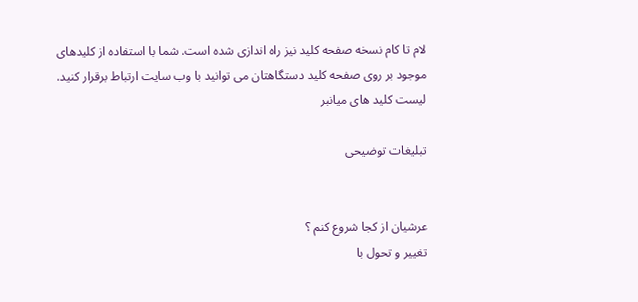لام تا کام نسخه صفحه کلید نیز راه اندازی شده است. شما با استفاده از کلیدهای موجود بر روی صفحه کلید دستگاهتان می توانید با وب سایت ارتباط برقرار کنید.
لیست کلید های میانبر

تبلیغات توضیحی


عرشیان از کجا شروع کنم ؟
تغییر و تحول با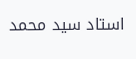استاد سید محمد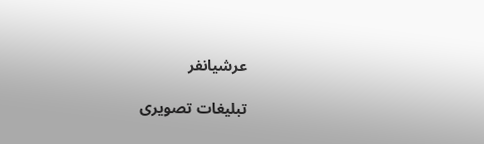عرشیانفر

تبلیغات تصویری